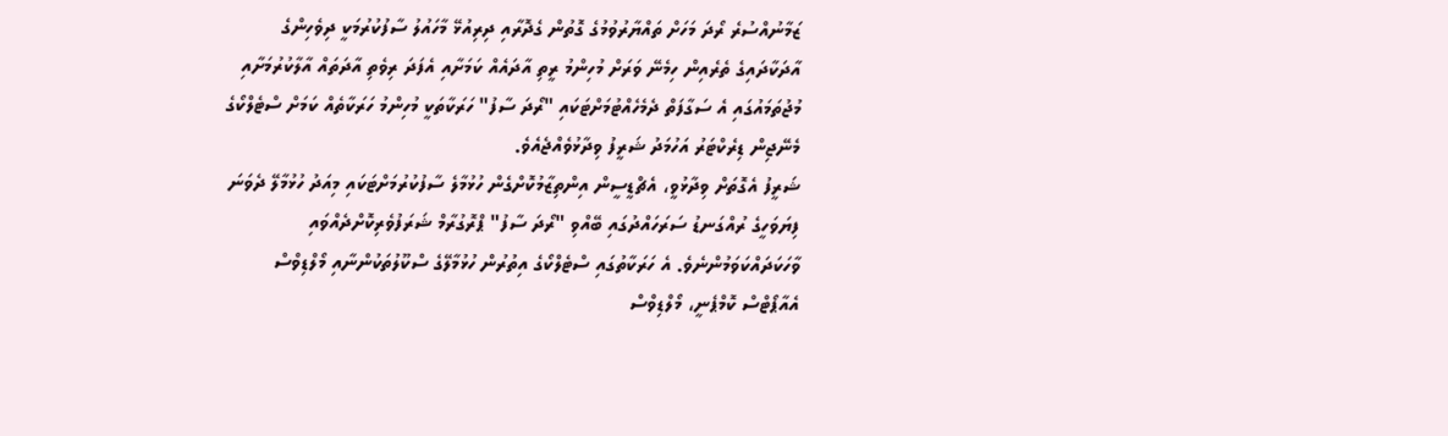ޒަމާނުއްސުރެ ރޯދަ މަހަށް ތައްޔާރުވުމުގެ ގޮތުން ގެދޮރާއި ދިރިއުޅޭ މާހައުލު ސާފުކުރުމަކީ ދިވެހިންގެ އާދަކާދައިގެ ތެރެއިން ހިމެނޭ ވަރަށް މުހިންމު ރީތި އާދައެއް ކަމަށާއި އެފަދަ ރިވެތި އާދަތައް އާލާކުރުމަށާއި މުޖުތަމައުގައި އެ ސަގާފަތް ދެމެހެއްޓުމަށްޓަކައި "ރޯދަ ސާފު" ހަރަކާތަކީ މުހިންމު ހަރަކާތެއް ކަމަށް ސްޓެލްކޯގެ މެނޭޖިން ޑިރެކްޓަރު އަހުމަދު ޝަރީފު ވިދާޅުވެއްޖެއެވެ.
ޝަރީފު އެގޮތަށް ވިދާޅުވީ، އެޗްޑީސީން އިންތިޒާމުކޮށްގެން ހުޅުމާލެ ސާފުކުރުމަށްޓަކައި މިއަދު ހުޅުމާލޭ ދެވަނަ ފިޔަވަހީގެ ރުއްގަނޑު ސަރަހައްދުގައި ބޭއްވި "ރޯދަ ސާފު" ޕްރޮގުރާމް ޝަރަފުވެރިކޮށްދެއްވައި ވާހަކަދައްކަވަމުންނެވެ. އެ ހަރަކާތުގައި ސްޓެލްކޯގެ އިތުރުން ހުޅުމާލޭގެ ސްކޫލުތަކުންނާއި މޯލްޑިވްސް އެއާޕޯޓްސް ކޮމްޕެނީ، މޯލްޑިވްސް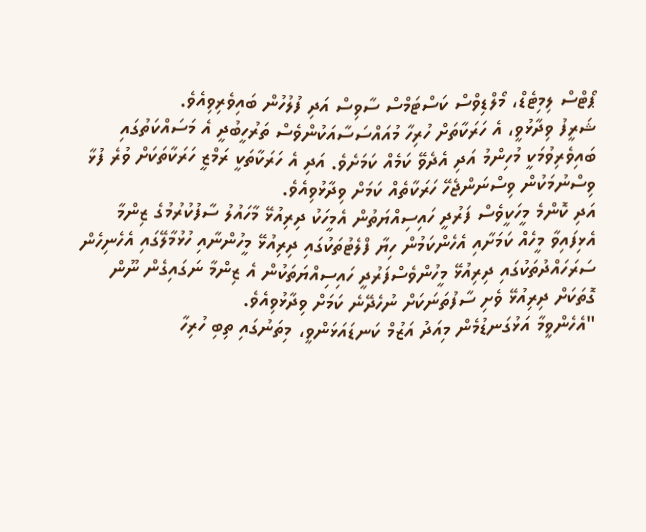ޕޯޓްސް ލިމިޓެޑް، މޯލްޑިވްސް ކަސްޓަމްސް ސާވިސް އަދި ފުލުހުން ބައިވެރިވިއެވެ.
ޝަރީފު ވިދާޅުވީ، އެ ހަރަކާތަށް ހުރިހާ މުއައްސަސާއަކުންވެސް ތަރުހީބުދީ އެ މަސައްކަތުގައި ބައިވެރިވުމަކީ މުހިންމު އަދި އެދެވޭ ކަމެއް ކަމަށެވެ. އަދި އެ ހަރަކާތަކީ ރަމްޒީ ހަރަކާތަކަށް ވުރެ ފުޅާ ވިސްނުމަކުން ވިސްނަންޖެހޭ ހަރަކާތެއް ކަމަށް ވިދާޅުވިއެވެ.
އަދި ކޮންމެ މީހަކީވެސް ފަރުދީ ހައިސިއްޔަތުން އެމީހަކު ދިރިއުޅޭ މާހައުލު ސާފުކުރުމުގެ ޒިންމާ އެޅިފައިވާ މީހެއް ކަމަށާއި އެހެންކަމުން ހިޔާ ފްލެޓުތަކުގައި ދިރިއުޅޭ މީހުންނާއި ހުޅުމާލޭގައި އެހެނިހެން ސަރަހައްދުތަކުގައި ދިރިއުޅޭ މީހުންވެސްފަރުދީ ހައިސިއްޔަތަކުން އެ ޒިންމާ ނަގައިގެން ނޫން ގޮތަކަށް ދިރިއުޅޭ ވެށި ސާފުތަނަކަށް ނުހެދޭނެ ކަމަށް ވިދާޅުވިއެވެ.
"އެހެންވީމާ އަޅުގަނޑުމެން މިއަދު އަޒުމް ކަނޑައަޅަންވީ، މިތަނުގައި ތިބި ހުރިހާ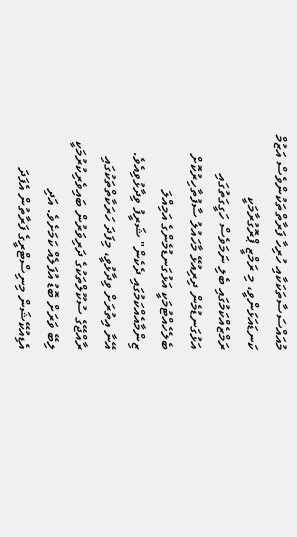މުއައްސަސާތަކަކާއި ހުރިހާ ފަރާތްތަކުންވެސް އަޒުމް ކަނޑައަޅަންވީ، މި ރަމްޒީ ޕްރޮގުރާމަކީ ރަމްޒެއްކަމުގައި ބެލި ނަމަވެސް ހަގީގަތުގައި އަޅުގަނޑުމެން ދިރިއުޅޭ މާހައުލު ސާފުތާހިރުކޮށް ބެލެހެއްޓުމަކީ އަޅުގަނޑުމެންގެ އަމިއްލަ ޒިންމާއެއްކަމުގައި ދެކެން" ޝަރީފު ވިދާޅުވިއެވެ.
އޭނާ އިތުރަށް ވިދާޅުވީ، މިފަދަ ހަރަކާތްތަކުގައި ރާއްޖޭގެ ސުކޫލްތަކުގެ ދަރިވަރުން ބައިވެރިކުރުމަކީ ލިބޭ ވަރަށް ބޮޑު އުފަލެއް ކަމަށެވެ. އަދި އެޑިއުކޭޝަން މިނިސްޓްރީގެ ފަރާތުން އެފަދަ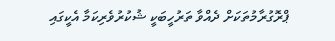ޕްރޮގުރާމުތަކަށް ދެއްވާ ތަރުހީބަކީ ޝުކުރުވެރިކަމާ އެކީގައި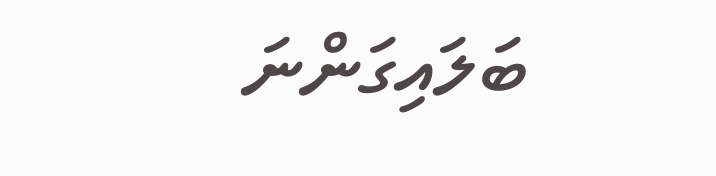ބަލައިގަންނަ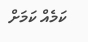ކަމެއް ކަމަށް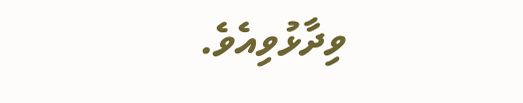ވިދާޅުވިއެވެ.